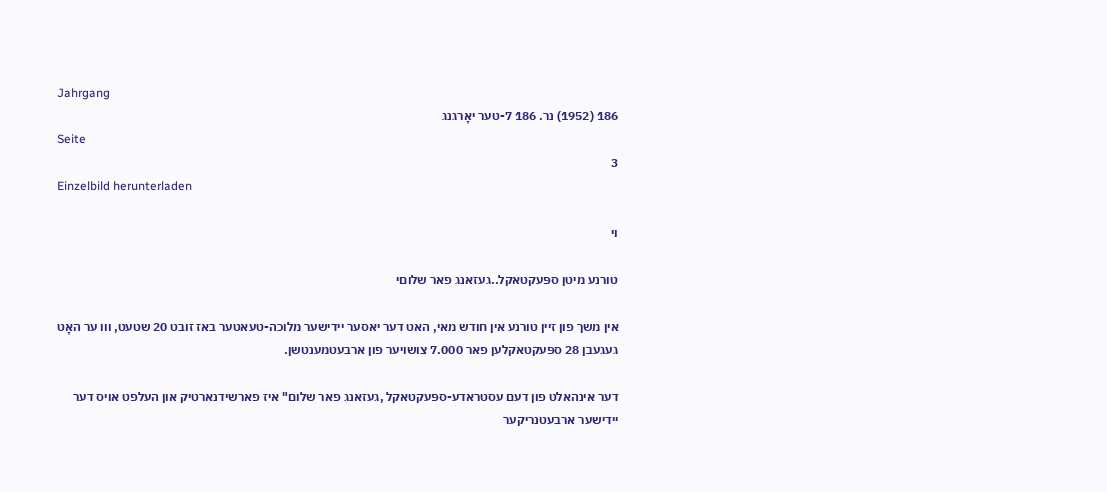Jahrgang
186 (1952) נר. 186 7-טער יאָרגנג
Seite
3
Einzelbild herunterladen

וי

טורנע מיטן ספּעקטאקל..געזאנג פאר שלוםי

אין משך פון זיין טורנע אין חודש מאי, האט דער יאסער יידישער מלוכה-טעאטער באז זובט 20 שטעט, ווו ער האָט געגעבן 28 ספּעקטאקלען פאר 7.000 צושויער פון ארבעטמענטשן.

דער אינהאלט פון דעם עסטראדע-ספּעקטאקל ,געזאנג פאר שלום" איז פארשידנארטיק און העלפט אויס דער יידישער ארבעטנריקער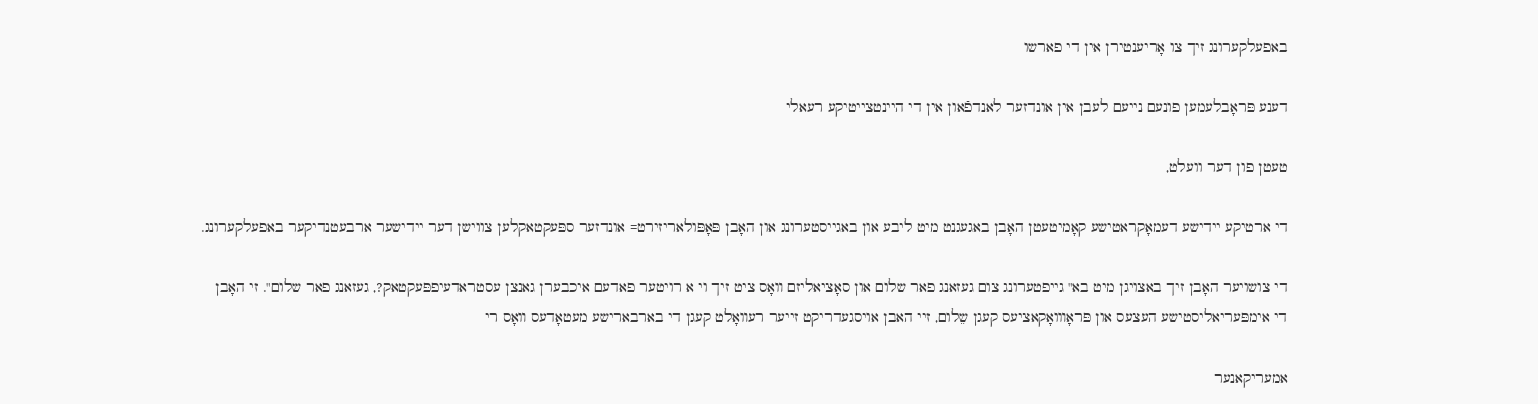באפעלקערונג זיך צו אָריענטירן אין די פארשו

דענע פּראָבלעמען פונעם נייעם לעבן אין אונדזער לאנדפֿאון אין די היינטצייטיקע רעאלי

טעטן פון דער וועלט,

די ארטיקע יידישע דעמאָקראטישע קאָמיטעטן האָבן באגעגנט מיט ליבע און באגייסטערונג און האָבן פּאָפּולאריזירט= אונדזער ספּעקטאקלען צווישן דער יידישער ארבעטנדיקער באפעלקערונג.

די צושויער האָבן זיך באצויגן מיט בא" גייפטערונג צום געזאנג פאר שלום און סאָציאליזם װאָס ציט זיך וי א רויטער פאדעם איכבערן גאנצן עסטראדעיפפּעקטאק?, געזאנג פאר שלום". זי האָבן די אימפּעריאליסטישע העצעס און פּראָװואָקאציעס קעגן שֵלום, זיי האבן אויסגעדריקט זייער רעװאָלט קעגן די בארבארישע מעטאָדעס װאָס רי

אמעריקאנער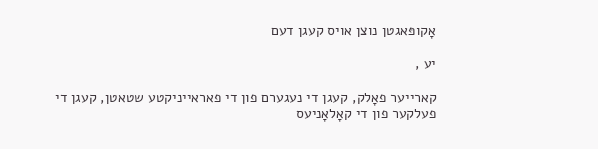אָקופּאגטן נוצן אויס קעגן דעם

יע ,

קארייער פאָלק, קעגן די נעגערם פון די פאראייניקטע שטאטן, קעגן די פעלקער פון די קאָלאָניעס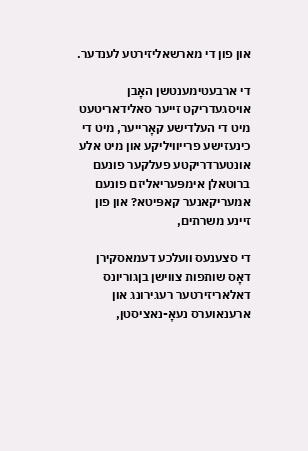און פון די מארשאליזירטע לענדער.

די ארבעטימענטשן האָבן אויסגעדריקט זייער סאלידאריטעט מיט די העלדישע קאָרייער, מיט די כינעזישע פרייוויליקע און מיט אלע אונטערדריקטע פעלקער פונעם ברוטאלן אימפּעריאליזם פונעם אמעריקאנער קאפּיטא? און פון זיינע משרתים,

די סצענעס וועלכע דעמאסקירן דאָס שותפות צווישן בןגוריונס דאלאריזירטער רעגירונג און ארענאוערס נעאָ-נאציסטן,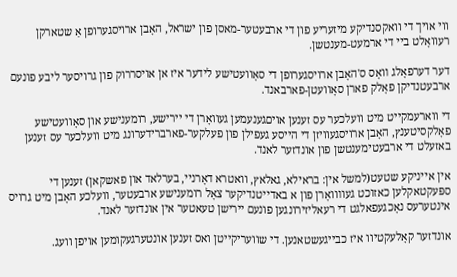ווי אויך די וואקסנדיקע מיזעריע פון די ארבעטער-מאסן פון ישראל, האָבן ארויסגערופן אַ שטארקן רעוואָלט ביי די ארמעט-מענטשן.

דער דערפאָלג װאָס ס'האָבן ארויסגערופן די סאָוועטישע לידער איז אן אויסררוק פון גרויסער ליבע פונעם ארבעטנדיקן פאָלק פארן סאָוועטן-פארבאנד.

די ווארעמקייט מיט וועלכער עס זענען אויםגענעמען געוואָרן די יירישע, רומענישע און סאָוועטישע פאָלקסיטענץ, האָבן ארויסגעוויזן די הייסע געפילן פון פעלקער-פארברידערונג מיט וועלכער עס זענען באזעלט די ארבעטימענטשן פון אונדזער לאנד.

אין אייניקע שטעט(למשל אין: בראילא, גאלאץ, וואטרא דאָרניי, בערלאד און פאשקאן) זענען די ספּעקטאקלען כאזוכט געוװואָרן פון א באדייטנדיקער צאָל רומענישע ארבעטער, וועלכע האָבן מיט גרויס אינטערעס נאָכגעפאלגט די רעאליזירונגען פונעם יירישן טעאטער אין אונדזער לאנד.

אונדזער קאָלעקטיוו איז כבייגעשטאנען. די שוועריקייטן ואס זענען אונטערגעקומען אויפן וועג.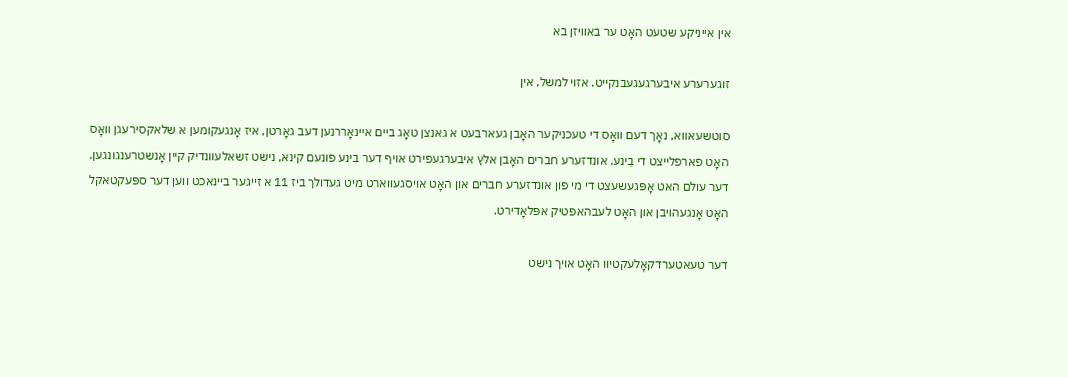אין אייניקע שטעט האָט ער באוויזן בא

זוגערערע איבערגעגעבנקייט. אזוי למשל, אין

סוטשעאווא, נאָך דעם וואָס די טעכניקער האָבן געארבעט א גאנצן טאָג ביים איינאָררנען דעב גאָרטן, איז אָנגעקומען א שלאקסירעגן װאָס האָט פארפלייצט די בִינע. אונדזערע חברים האָבן אלץ איבערגעפירט אויף דער בינע פונעם קינא, נישט זשאלעוונדיק קיין אָנשטרענגונגען. דער עולם האט אָפּגעשעצט די מי פון אונדזערע חברים און האָט אויסגעווארט מיט געדולך ביז 11 א זייגער ביינאכט ווען דער ספּעקטאקל האָט אָנגעהויבן און האָט לעבהאפטיק אפּלאָדירט.

דער טעאטערדקאָלעקטיוו האָט אויך נישט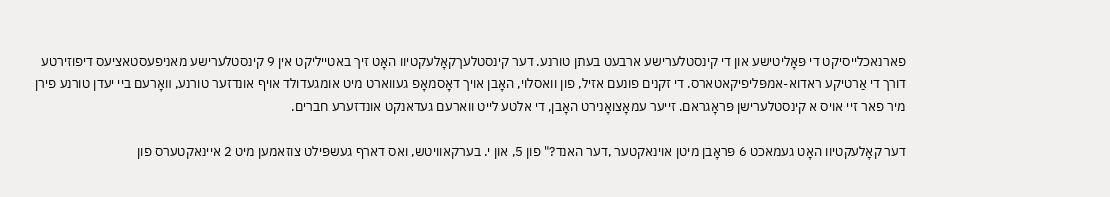פארנאכלייסיקט די פּאָליטישע און די קינסטלערישע ארבעט בעתן טורנע. דער קינסטלעךקאָלעקטיוו האָט זיך באטייליקט אין 9 קינסטלערישע מאניפעסטאציעס דיפוזירטע דורך די אַרטיקע ראדוא-אמפּליפיקאטארס. די זקנים פונעם אזיל, פון וואסלוי, האָבן אויך דאָסמאָפ געווארט מיט אומגעדולד אויף אונדזער טורנע, װאָרעם ביי יעדן טורנע פירן מיר פאר זיי אויס א קינסטלערישן פּראָגראם. זייער עמאָצואָנירט האָבן, די אלטע לייט ווארעם געדאנקט אונדזערע חברים.

דער קאָלעקטיוו האָט געמאכט 6 פּראָבן מיטן אוינאקטער ,דער האנד?" פון 5, און י. בערקאוויטש, ואס דארף געשפּילט צוזאמען מיט 2 איינאקטערס פון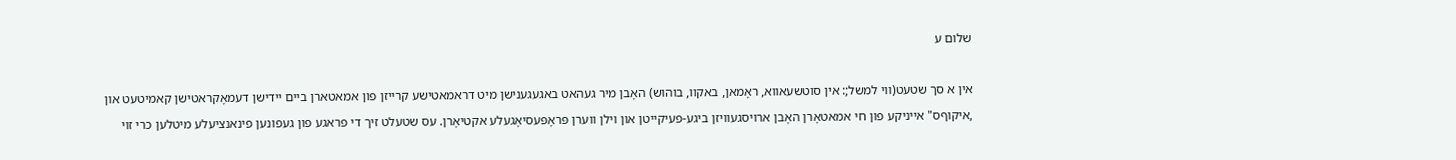שלום ע

אין א סך שטעט(ווי למשל;: אין סוטשעאווא, ראָמאן, באקוו, בוהוש) האָבן מיר געהאט באגעגענישן מיט דראמאטישע קרייזן פון אמאטארן ביים יידישן דעמאָקראטישן קאמיטעט און ,איקוףס" אייניקע פון חי אמאטאָרן האָבן ארויסגעוויזן ביגע-פעיקייטן און וילן ווערן פּראָפּעסיאָגעלע אקטיאָרן. עס שטעלט זיך די פראגע פון געפונען פינאנציעלע מיטלען כרי זוי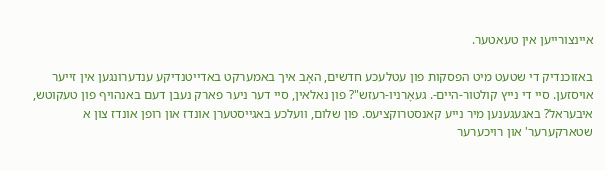איינצורייען אין טעאטער.

באזוכנדיק די שטעט מיט הפסקות פון עטלעכע חדשים, האָב איך באמערקט באדייטנדיקע ענדערונגען אין זייער אויסזען. סיי די נייץ קולטור-היים-. געאָרניו-רעזש"? פון נאלאין, סיי דער ניער פארק נעבן דעם באנהויף פון טעקוטש, איבעראל? באגעגענען מיר נייע קאנסטרוקציעס. פון שלום, וועלכע באגייסטערן אונדז און רופן אונדז צון א שטארקערער' און רויכערער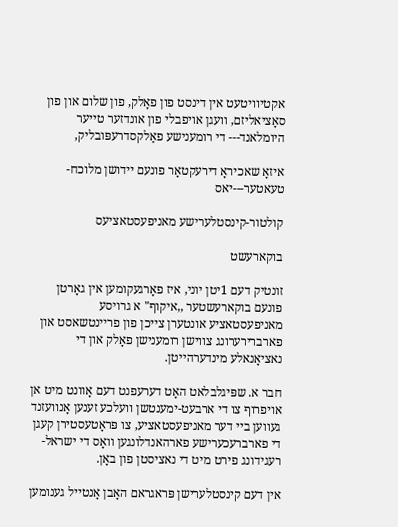אקטיוויטעט אין דינסט פון פאָלק, פון שלום און פון סאָציאליזם, וועגן אויפבלי פון אונדזער טייער היומלאנד--- די רומענישע פאַלקסדרעפּובליק,

איזאָ שאכיראָ דירעקטאָר פונעם יידושן מלוכח-טעאטער---יאס

קולטור-קינסטלערישע מאניפעסטאציעס

בוקארעשט

זונטיק דעם 1יטן יוני, איז פאָרגעקומען אין גאָרטן פונעם בוקארעשטער ,,איקוף" א גרויסע מאניפעסטאציע אונטערן צייכן פון פריינטשאסט און פארברירערונג צווישן רומענישן פאָלק און די נאציאָנאלע מינדערהייטן.

חבר א. שפּיגלבלאט האָט דערעפנט דעם אָוונט מיט אן אויפרוף צו די ארבעט-ימענטשן וועלכע זענען אָנוועזנד געווען ביי דער מאניפעסטאציע, צו פּראָטעסטירן קעגן די פארברעכערישע פארהאנדלונגען װאָס די ישראל-רעגידונג פירט מיט די נאציסטן פון באָן.

אין דעם קינסטלערישן פּראגראם האָבן אָנטייל גענומען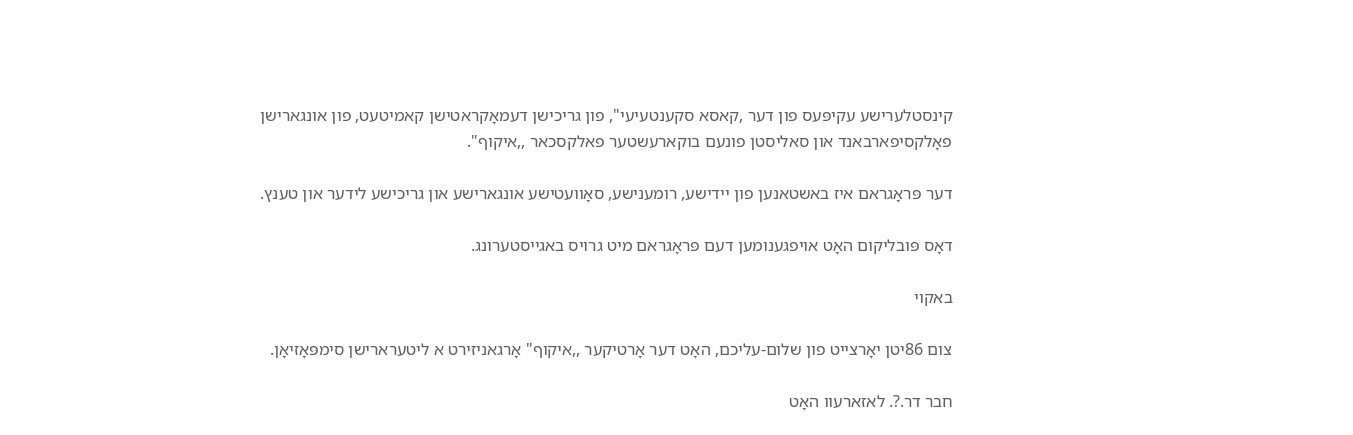קינסטלערישע עקיפּעס פון דער ,קאסא סקענטעיעי", פון גריכישן דעמאָקראטישן קאמיטעט, פון אונגארישן פאָלקסיפארבאנד און סאליסטן פונעם בוקארעשטער פאלקסכאר ,,איקוף".

דער פּראָגראם איז באשטאנען פון יידישע, רומענישע, סאָוועטישע אונגארישע און גריכישע לידער און טענץ.

דאָס פּובליקום האָט אויפגענומען דעם פּראָגראם מיט גרויס באגייסטערונג.

באקוי

צום 86יטן יאָרצייט פון שלום-עליכם, האָט דער אָרטיקער ,,איקוף" אָרגאניזירט א ליטערארישן סימפּאָזיאָן.

חבר דר.?. לאזארעוו האָט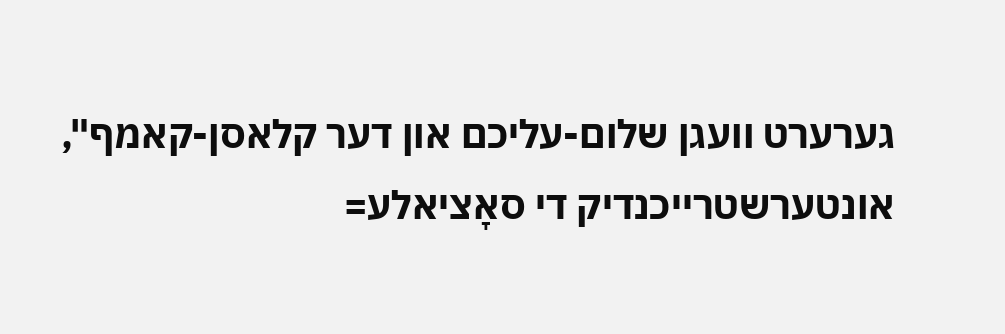גערערט וועגן שלום-עליכם און דער קלאסן-קאמף", אונטערשטרייכנדיק די סאָציאלע=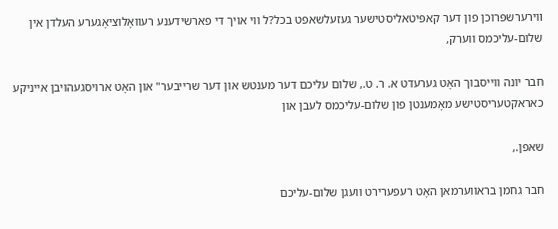װירערשפּרוכן פון דער קאפּיטאליסטישער געזעלשאפט בכל?ל ווי אויך די פארשידענע רעוואָלוציאָגערע העלדן אין שלום-עליכמס ווערק,

חבר יונה ווייסבוך האָט גערעדט א. ר. ט., שלום עליכם דער מענטש און דער שרייבער" און האָט ארויסגעהויבן אייניקע כאראקטעריסטישע מאָמענטן פון שלום-עליכמס לעבן און

שאפן.,

חבר גחמן בראווערמאן האָט רעפערירט וועגן שלום-עליכם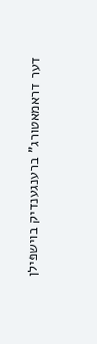דער דראמאטורג" ברענגענדיק בוישפּילן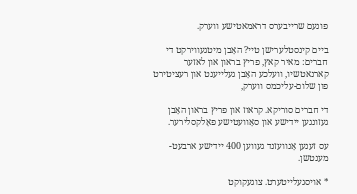פונעם שרייבערס דראמאטישע ווערק.

ביים קינסטלערישן טיי? האָבן מיטגעווירקט די חברים: מאיר קאץ, פריץ בראון און לאזער קארנאטשיו, וועלכע האָבן געלייענט און רעציטירט פון שלום-עליכמס ווערק,

די חברים סוריקא. קראוז און פריץ בראון האָבן געזונגען יידישע און סאָוועטישע פאָלקסלירער.

עס זענען אָנוועזנד געווען 400 יידישע ארבעט-מענטשן.

* אויסגעלייטערט. צוגעקוקט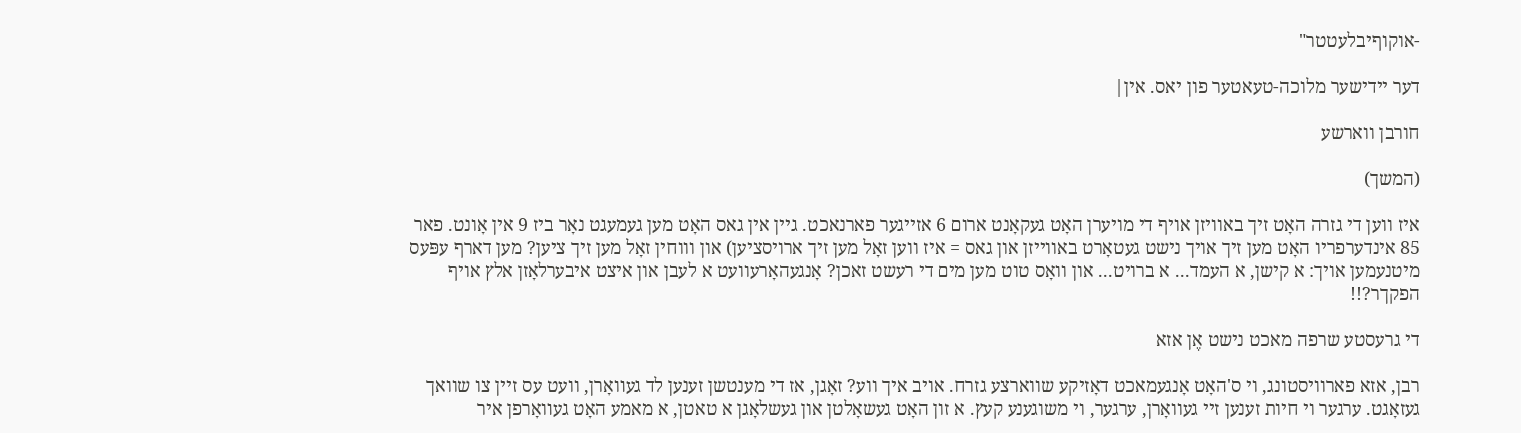-אוקוףיבלעטטר"

דער יידישער מלוכה-טעאטער פון יאס. אין|

חורבן ווארשע

(המשך)

איז ווען די גזרה האָט זיך באוויזן אויף די מויערן האָט געקאָנט ארום 6 אזייגער פארנאכט. גיין אין גאס האָט מען געמעגט נאָר ביז 9 אין אָונט. פאר 85 אינדערפריו האָט מען זיך אויך נישט געטאָרט באווייזן און גאס = איז ווען זאָל מען זיך ארויסציען) און וווחין זאָל מען זיך ציען? מען דארף עפּעס מיטנעמען אויך: א קישן, א העמד... א ברויט... און וואָס טוט מען מים די רעשט זאכן? אָנגעהאָרעוועט א לעבן און איצט איבערלאָזן אלץ אויף הפקךר?!!

די גרעסטע שרפה מאכט נישט אֶן אזא

רבן, אזא פארוויסטונג, וי ס'האָט אָנגעמאכט דאָזיקע שווארצע גזרח. אויב איך ווע? זאָגן, אז די מענטשן זענען לד געװאָרן, וועט עס זיין צו שוואך געזאָגט. ערגער וי חיות זענען זיי געוואָרן, ערגער, וי משוגענע קעץ. א זון האָט געשאָלטן און געשלאָגן א טאטן, א מאמע האָט געװאָרפן איר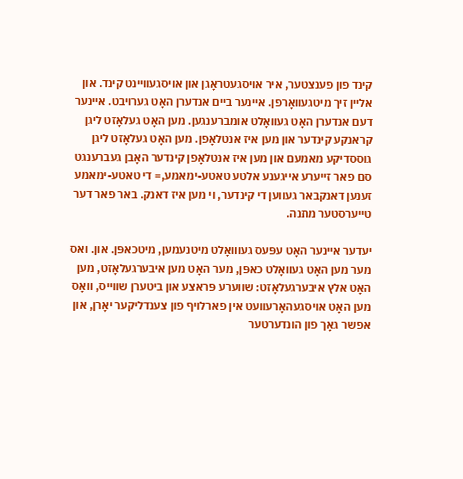קינד פון פענצטער, איר אויסגעטראָגן און אויסגעוויינט קינד. און אליין זיך מיטגעוואָרפן. איינער ביים אנדערן האָט גערויבט. איינער דעם אנדערן האָט געוואָלט אומברענגען. מען האָט געלאָזט ליגן קראנקע קינדער און מען איז אנטלאָפן. מען האָט געלאָזט ליגן גוססדיקע מאמעם און מען איז אנטלאָפן קינדער האָבן געברענגט סם פאר זייערע אייגענע אלטע טאטע-ימאמע,= די טאטע-ימאמע זענען דאנקבאר געווען די קינדער, וי מען איז דאנק. באר פאר דער טייערסטער מתנה.

יעדער איינער האָט עפּעס געוװאָלט מיטנעמען, מיטכאפּן. און. ואס מער מען האָט געװאָלט כאפּן, מער האָט מען איבערגעלאָזט, מען האָט אלץ איבערגעלאָזט: שווערע פּראצע און ביטערן שווייס, װאָס מען האָט אויסגעהאָרעוועט אין פארלויף פון צענדליקער יאָרן, און אפשר גאָך פון הונדערטער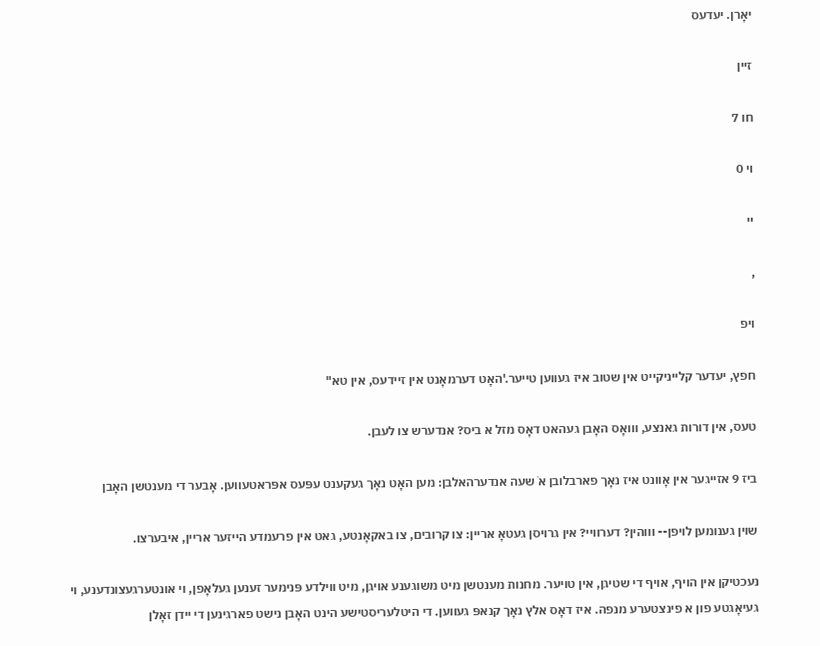יאָרן. יעדעס

זיין

חו 7

ױ 0

ײ

,

ויפ

חפץ, יעדער קלייניקייט אין שטוב איז געווען טייער.'האָט דערמאָנט אין זיידעס, אין טא"

טעס, אין דורות גאנצע, װואָס האָבן געהאט דאָס מזל א ביס? אנדערש צו לעבן.

ביז 9 אזייגער אין אָוונט איז נאָך פארבלובן אֹ שעה אנדערהאלבן: מען האָט נאָך געקענט עפּעס אפּראטעווען. אָבער די מענטשן האָבן

שוין גענומען לויפן-- וווהין? דערוויי? אין גרויסן געטאָ אריין: צו קרובים, צו באקאָנטע, גאט אין פרעמדע הייזער אריין, איבערצו.

נעכטיקן אין הויף, אויף די שטיגן, אין טויער. מחנות מענטשן מיט משוגענע אויגן, מיט ווילדע פּנימער זענען געלאָפן, וי אונטערגעצונדענע, וי געיאָגטע פון א פינצטערע מנפה. איז דאָס אלץ נאָך קנאפּ געווען. די היטלעריסטישע הינט האָבן נישט פארגינען די יידן זאָלן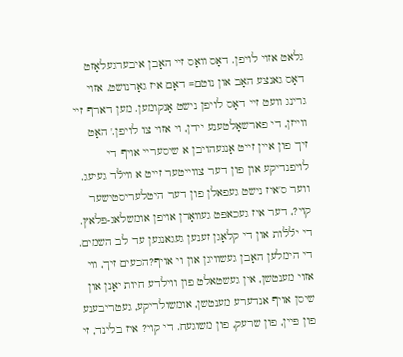גלאט אזוי לויפן. דאָס װאָס זיי האָבן איבערגעלאָזט דאָס גאנצע האָב און נוטם= דאָם איז גאָרנושט. אזוי גרינג וועט זיי דאָס לויפן נישט אָנקומען. מען דארף זיי ווייזן, די פארשאָלטענע יידן, וי אזוי צו לויפן.' האָט זיך פון איין זייט אָנגעהויבן א שיסעריי אויף די לויפנדיקע און פון דער צווייטער זייט א װילֿד געיעג. ווער ס'איז נישט געפאלן פון דער היטלעריסטישער קוי?, דער איז געכאפּט געװאָרן אויפן אומשלאג-פּלאץ. די ילֿלֿות און די קלאָגן זענען געגאנגען עד לב השמים. די הימלען האָבן געשוויגן און וי אויף?הכעים זיך, װי אזוי מענטשן, אין געשטאלט פון ווילדע חיות יאָנן און שיסן אויף אנדערע מענטשן, אומשולריקע, געטריבענע פון פּיין, פון שרעק, פון משוגעח. די קוי? איז בלינד, זי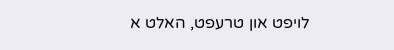לויפט און טרעפט, האלט א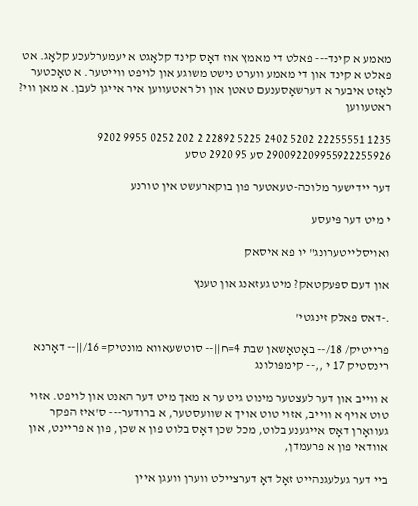מאמע א קינד--- פאלט די מאמץ אוז דאָס קינד קלאָגט א יעמערלעכע קלאָג. אט פאלט א קינד און די מאמע ווערט נישט משוגע און לויפט ווייטער. א טאָכטער לאָזט איבער א דערשאָסענעם טאטן און ול ראטעווען איר אייגן לעבן. א מאן ווי? ראטעווען

1235 22255551 5202 2402 5225 22892 2 202 0252 9955 9202 290092209955922255926 סע 95 2920 טסע

דער יידישער מלוכה-טעאטער פון בוקארעשט אין טורנע

י מיט דער פּיעסע

ואויסלייטערונג" יו פא איסאק

און דעם ספּעקטאק? מיט געזאנג און טענץ

.-דאס פאלק זינגטי'

פרייטיק/ 18/-- באָטאָשאן שבת 4=ח||-- סוטשעאווא מונטיק= 16/||-- דאָרנא רינסטיק 17 י ,,-- קימפּולונג

א ווייב און דער לעצטער מינוט גיט ער א מאך מיט דער האנט און לויפט. אזוי טוט אויף א ווייב, אזוי טוט אויך א שוועסטער, א ברודער--- ס'איז הפקר געוואָרן דאָס אייגענע בלוט, מכל שכן דאָס בלוט פון א שכן, פון א פריינט, און אוודאי פון א פרעמדן,

ביי דער געלעגנהייט זאָל דאָ דערציילט ווערן וועגן איין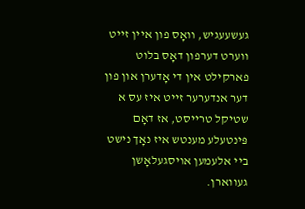געשעעגיש, װאָס פון איין זייט ווערט דערפון דאָס בלוט פארקילט אין די אָדערן און פון דער אנדערער זייט איז עס א שטיקל טרייסט, אז דאָם פּינטעלע מענטש איז נאָך נישט ביי אלעמען אױסגעלאָשן געווארן.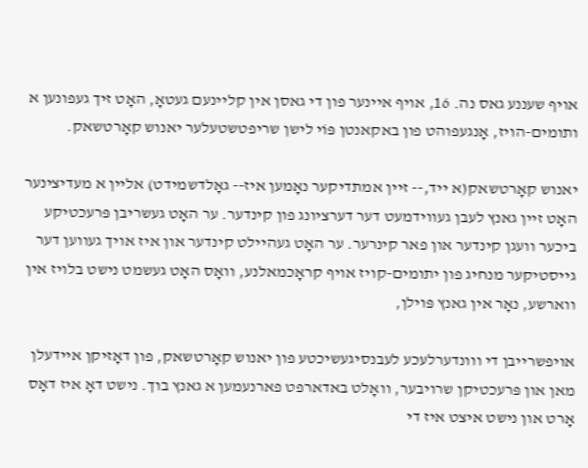אויף שעננע גאס נה. 16, אויף איינער פון די גאסן אין קליינעם געטאָ, האָט זיך געפונען א ותומים-הויז, אָנגעפוהט פון באקאנטן פּוֹי לישן שריפטשטעלער יאנוש קאָרטשאק.

יאנוש קאָרטשאק(א ייד,-- זיין אמתדיקער נאָמען איז-- גאָלדשמידט) אליין א מעדיצינער האָט זיין גאנץ לעבן געווידמעט דער דערציונג פון קינדער. ער האָט געשריבן פּרעכטיקע ביכער וועגן קינדער און פאר קינרער. ער האָט געהיילט קינדער און איז אויך געווען דער גייסטיקער מנחיג פון יתומים-קויז אויף קראָכמאלנע, וואָס האָט געשמט נישט בלויז אין ווארשע, נאָר אין גאנץ פּוילן,

אויפשרייבן די ווונדערלעכע לעבנסיגעשיכטע פון יאנוש קאָרטשאק, פון דאָזיקן איידעלן מאן און פּרעכטיקן שרויבער, װאָלט באדארפט פארנעמען א גאנץ בוך. נישט דאָ איז דאָס אָרט און נישט איצט איז די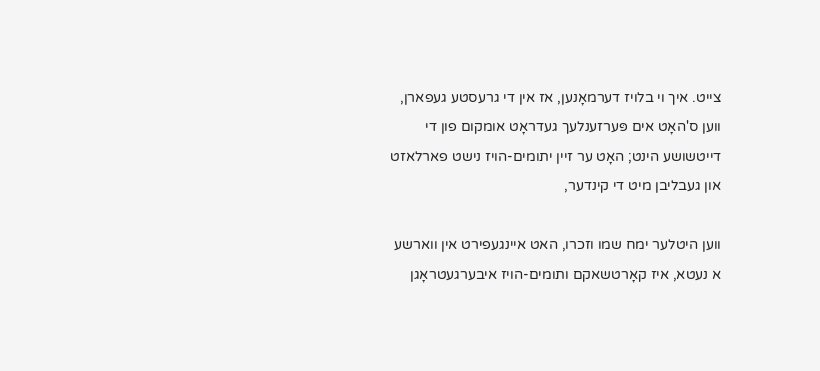צייט. איך וי בלויז דערמאָנען, אז אין די גרעסטע געפארן, ווען ס'האָט אים פּערזענלעך געדראָט אומקום פון די דייטשושע הינט; האָט ער זיין יתומים-הויז נישט פארלאזט און געבליבן מיט די קינדער,

ווען היטלער ימח שמו וזכרו, האט איינגעפירט אין ווארשע א נעטא, איז קאָרטשאקם ותומים-הויז איבערגעטראָגן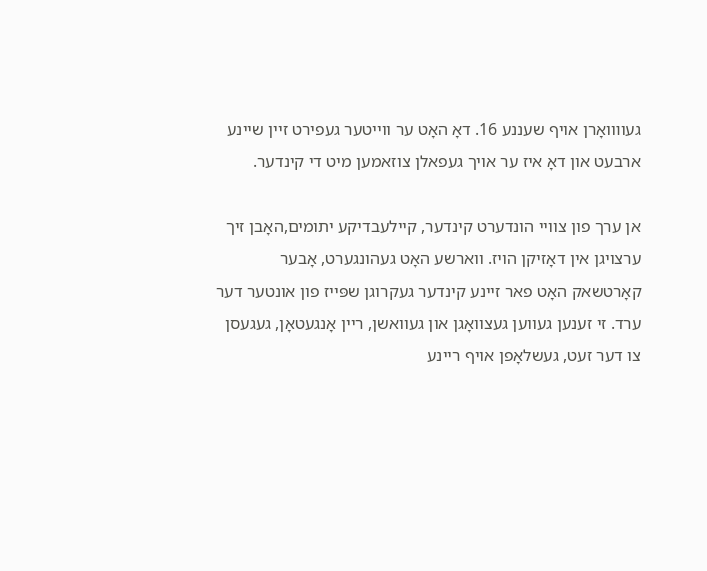געוװואָרן אויף שעננע 16. דאָ האָט ער ווייטער געפירט זיין שיינע ארבעט און דאָ איז ער אויך געפאלן צוזאמען מיט די קינדער.

אן ערך פון צוויי הונדערט קינדער, קיילעבדיקע יתומים,האָבן זיך ערצויגן אין דאָזיקן הויז. ווארשע האָט געהונגערט, אָבער קאָרטשאק האָט פאר זיינע קינדער געקרוגן שפּייז פון אונטער דער ערד. זי זענען געווען געצוואָגן און געוואשן, ריין אָנגעטאָן, געגעסן צו דער זעט, געשלאָפן אויף ריינע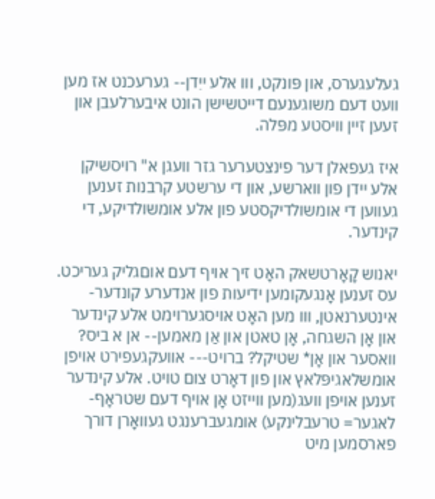געלעגערס, און פּונקט, ווו אלע ייִדן-- גערעכנט אז מען וועט דעם משוגענעם דייטשישן הונט איבערלעבן און זעען זיין וויסטע מפּלה.

איז געפאלן דער פינצטערער גזר וועגן א" רויסשיקן אלע יידן פון ווארשע, און די ערשטע קרבנות זענען געווען די אומשולדיקסטע פון אלע אומשולדיקע, די קינדער.

יאנוש קָאָרטשאק האָט זיך אויף דעם אוםגליק געריכט. עס זענען אָנגעקומען ידיעות פון אנדערע קונדער-אינטערנאטן, ווו מען האָט אויסגערוימט אלע קינדער און אָן השגחה, אָן טאטן און אַן מאמען-- אן א ביס? וואסער און אָן* שטיקל? ברויט--- אוועקגעפירט אויפן אומשלאגיפּלאץ און פון דאָרט צום טויט. אלע קינדער זענען אויפן וועג(מען ווייזט אָן אויף דעם שטראָף-לאגער= טרעבלינקע) אומגעברענגט געװאָרן דורך פארסמען מיט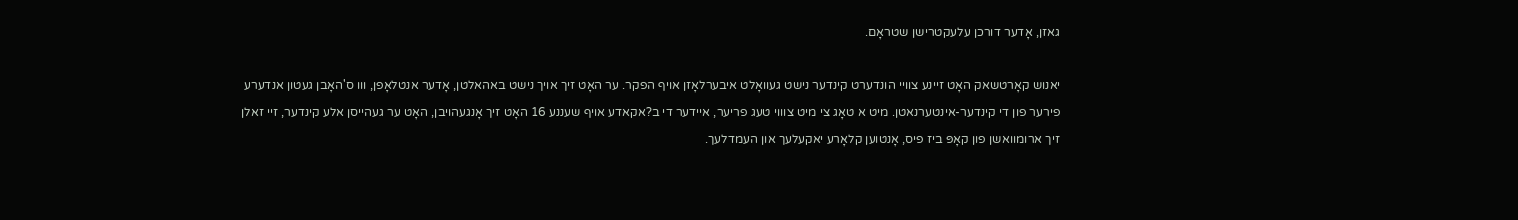גאזן, אָדער דורכן עלעקטרישן שטראָם.

יאנוש קאָרטשאק האָט זיינע צוויי הונדערט קינדער נישט געוואָלט איבערלאָזן אויף הפקר. ער האָט זיך אויך נישט באהאלטן, אָדער אנטלאָפן, ווו ס'האָבן געטון אנדערע פירער פון די קינדער-אינטערנאטן. מיט א טאָג צי מיט צוווי טעג פריער, איידער די ב?אקאדע אויף שעננע 16 האָט זיך אָנגעהויבן, האָט ער געהייסן אלע קינדער, זיי זאלן זיך ארומוואשן פון קאָפּ ביז פיס, אָנטוען קלאָרע יאקעלעך און העמדלעך.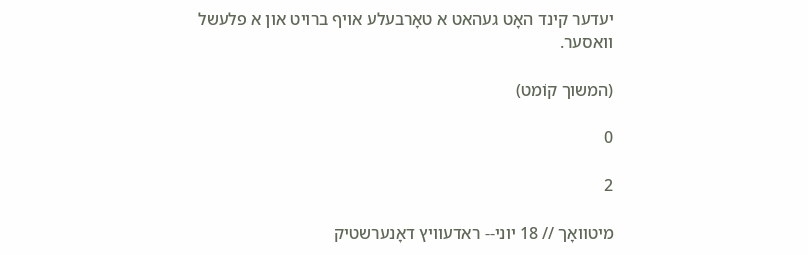יעדער קינד האָט געהאט א טאָרבעלע אויף ברויט און א פלעשל וואסער.

(המשוך קוֹמט)

0

2

מיטװאָך // 18 יוני-- ראדעוויץ דאָנערשטיק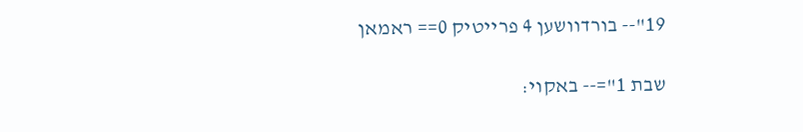19"-- בורדוושען 4 פרייטיק 0== ראמאן

שבת 1"=-- באקוי: